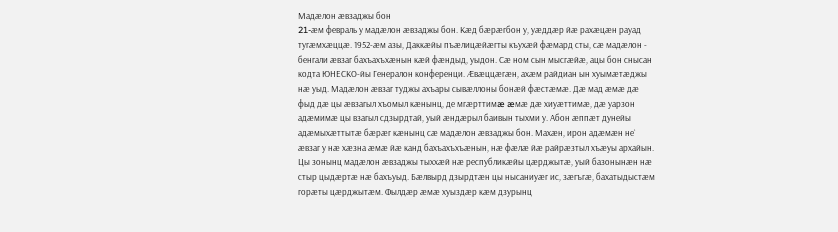Мадæлон æвзаджы бон
21-æм февраль у мадæлон æвзаджы бон. Кæд бæрæгбон у, уæддæр йæ рахæцæн рауад тугæмхæццæ. 1952-æм азы, Даккæйы пъæлицæйæгты къухæй фæмард сты, сæ мадæлон - бенгали æвзаг бахъахъхæнын кæй фæндыд, уыдон. Сæ ном сын мысгæйæ, ацы бон снысан кодта ЮНЕСКО-йы Генералон конференци. Æвæццæгæн, ахæм райдиан ын хуымæтæджы нæ уыд. Мадæлон æвзаг туджы ахъары сывæллоны бонæй фæстæмæ. Дæ мад æмæ дæ фыд дæ цы æвзагыл хъомыл кæнынц, де мгæрттимæ æмæ дæ хиуæттимæ, дæ уарзон адæмимæ цы взагыл сдзырдтай, уый æндæрыл баивын тыхми у. Абон æппæт дунейы адæмыхæттытæ бæрæг кæнынц сæ мадæлон æвзаджы бон. Махæн, ирон адæмæн не` æвзаг у нæ хæзна æмæ йæ канд бахъахъхъæнын, нæ фæлæ йæ райрæзтыл хъæуы архайын. Цы зонынц мадæлон æвзаджы тыххæй нæ республикæйы цæрджытæ, уый базонынæн нæ стыр цыдæртæ нæ бахъуыд. Бæлвырд дзырдтæн цы нысаниуæг ис, зæгъгæ, бахатыдыстæм горæты цæрджытæм. Фылдæр æмæ хуыздæр кæм дзурынц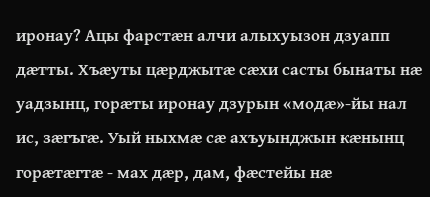иронау? Ацы фарстæн алчи алыхуызон дзуапп дæтты. Хъæуты цæрджытæ сæхи састы бынаты нæ уадзынц, горæты иронау дзурын «модæ»-йы нал ис, зæгъгæ. Уый ныхмæ сæ ахъуынджын кæнынц горæтæгтæ - мах дæр, дам, фæстейы нæ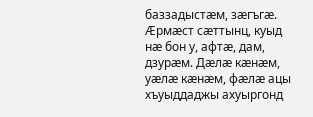баззадыстæм, зæгъгæ. Æрмæст сæттынц, куыд нæ бон у, афтæ, дам, дзурæм. Дæлæ кæнæм, уæлæ кæнæм, фæлæ ацы хъуыддаджы ахуыргонд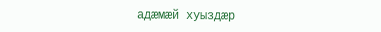адæмæй хуыздæр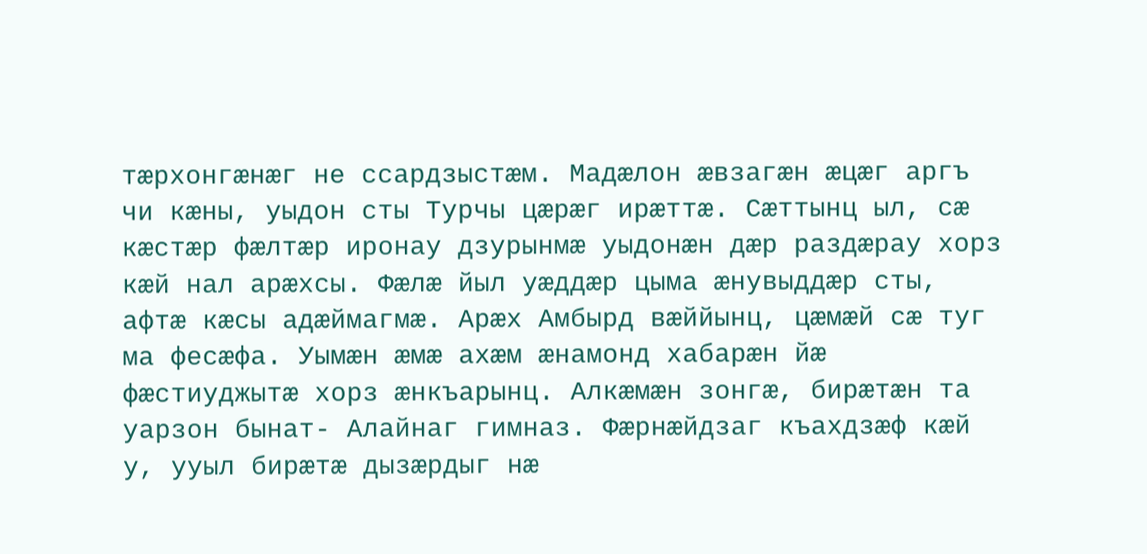тæрхонгæнæг не ссардзыстæм. Мадæлон æвзагæн æцæг аргъ чи кæны, уыдон сты Турчы цæрæг ирæттæ. Сæттынц ыл, сæ кæстæр фæлтæр иронау дзурынмæ уыдонæн дæр раздæрау хорз кæй нал арæхсы. Фæлæ йыл уæддæр цыма æнувыддæр сты, афтæ кæсы адæймагмæ. Арæх Амбырд вæййынц, цæмæй сæ туг ма фесæфа. Уымæн æмæ ахæм æнамонд хабарæн йæ фæстиуджытæ хорз æнкъарынц. Алкæмæн зонгæ, бирæтæн та уарзон бынат- Алайнаг гимназ. Фæрнæйдзаг къахдзæф кæй у, ууыл бирæтæ дызæрдыг нæ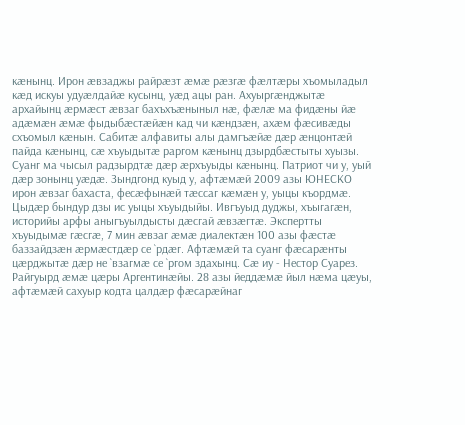кæнынц. Ирон æвзаджы райрæзт æмæ рæзгæ фæлтæры хъомыладыл кæд искуы удуæлдайæ кусынц, уæд ацы ран. Ахуыргæнджытæ архайынц æрмæст æвзаг бахъхъæныныл нæ, фæлæ ма фидæны йæ адæмæн æмæ фыдыбæстæйæн кад чи кæндзæн, ахæм фæсивæды схъомыл кæнын. Сабитæ алфавиты алы дамгъæйæ дæр æнцонтæй пайда кæнынц, сæ хъуыдытæ раргом кæнынц дзырдбæстыты хуызы. Суанг ма чысыл радзырдтæ дæр æрхъуыды кæнынц. Патриот чи у, уый дæр зонынц уæдæ. Зындгонд куыд у, афтæмæй 2009 азы ЮНЕСКО ирон æвзаг бахаста, фесæфынæй тæссаг кæмæн у, уыцы къордмæ. Цыдæр бындур дзы ис уыцы хъуыдыйы. Ивгъуыд дуджы, хъыгагæн, историйы арфы аныгъуылдысты дæсгай æвзæгтæ. Экспертты хъуыдымæ гæсгæ, 7 мин æвзаг æмæ диалектæн 100 азы фæстæ баззайдзæн æрмæстдæр се `рдæг. Афтæмæй та суанг фæсарæнты цæрджытæ дæр не `взагмæ се `ргом здахынц. Сæ иу - Нестор Суарез. Райгуырд æмæ цæры Аргентинæйы. 28 азы йеддæмæ йыл нæма цæуы, афтæмæй сахуыр кодта цалдæр фæсарæйнаг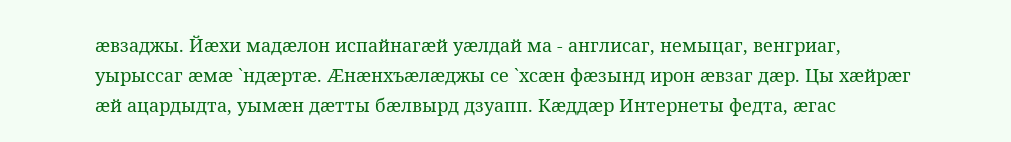æвзаджы. Йæхи мадæлон испайнагæй уæлдай ма - англисаг, немыцаг, венгриаг, уырыссаг æмæ `ндæртæ. Æнæнхъæлæджы се `хсæн фæзынд ирон æвзаг дæр. Цы хæйрæг æй ацардыдта, уымæн дæтты бæлвырд дзуапп. Кæддæр Интернеты федта, æгас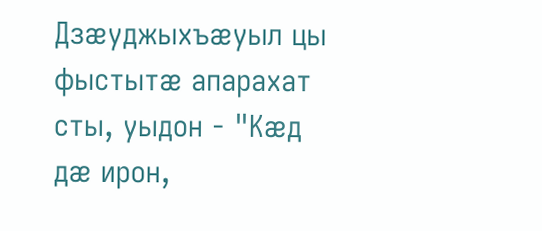Дзæуджыхъæуыл цы фыстытæ апарахат сты, уыдон - "Кæд дæ ирон,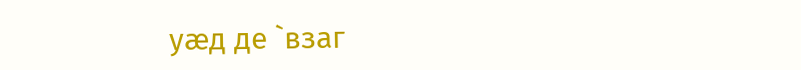уæд де `взаг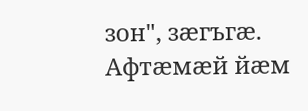зон", зæгъгæ. Афтæмæй йæм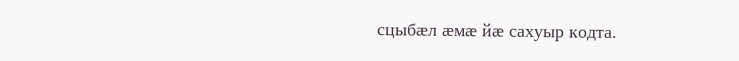сцыбæл æмæ йæ сахуыр кодта.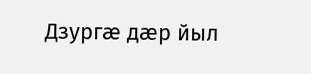Дзургæ дæр йыл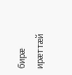бирæ ирæттæй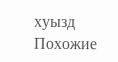хуызд
Похожие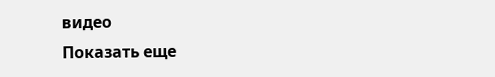видео
Показать еще